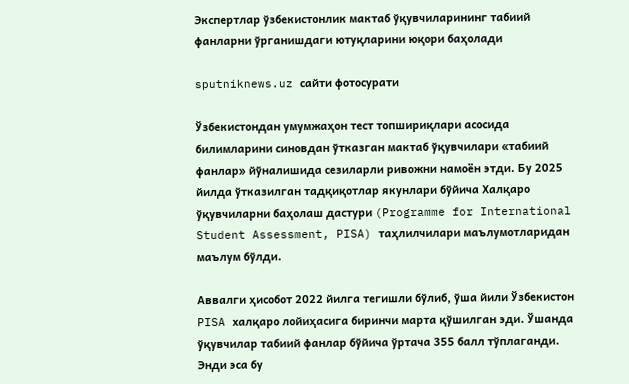Экспертлар ўзбекистонлик мактаб ўқувчиларининг табиий фанларни ўрганишдаги ютуқларини юқори баҳолади

sputniknews.uz сайти фотосурати

Ўзбекистондан умумжаҳон тест топшириқлари асосида билимларини синовдан ўтказган мактаб ўқувчилари «табиий фанлар» йўналишида сезиларли ривожни намоён этди. Бу 2025 йилда ўтказилган тадқиқотлар якунлари бўйича Халқаро ўқувчиларни баҳолаш дастури (Programme for International Student Assessment, PISA) таҳлилчилари маълумотларидан маълум бўлди.

Аввалги ҳисобот 2022 йилга тегишли бўлиб, ўша йили Ўзбекистон PISA халқаро лойиҳасига биринчи марта қўшилган эди. Ўшанда ўқувчилар табиий фанлар бўйича ўртача 355 балл тўплаганди. Энди эса бу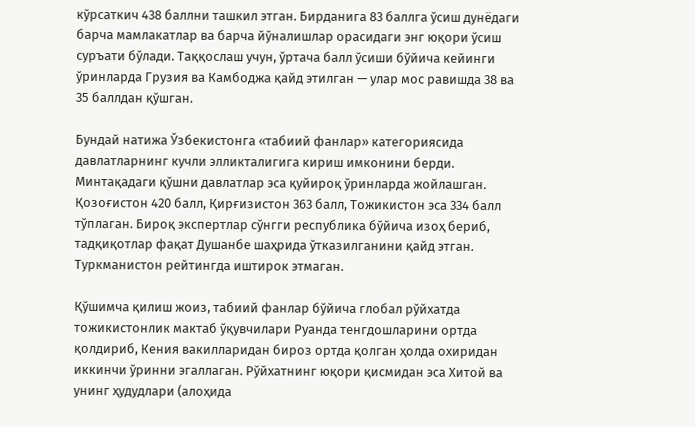кўрсаткич 438 баллни ташкил этган. Бирданига 83 баллга ўсиш дунёдаги барча мамлакатлар ва барча йўналишлар орасидаги энг юқори ўсиш суръати бўлади. Таққослаш учун, ўртача балл ўсиши бўйича кейинги ўринларда Грузия ва Камбоджа қайд этилган — улар мос равишда 38 ва 35 баллдан қўшган.

Бундай натижа Ўзбекистонга «табиий фанлар» категориясида давлатларнинг кучли элликталигига кириш имконини берди. Минтақадаги қўшни давлатлар эса қуйироқ ўринларда жойлашган. Қозоғистон 420 балл, Қирғизистон 363 балл, Тожикистон эса 334 балл тўплаган. Бироқ экспертлар сўнгги республика бўйича изоҳ бериб, тадқиқотлар фақат Душанбе шаҳрида ўтказилганини қайд этган. Туркманистон рейтингда иштирок этмаган.

Қўшимча қилиш жоиз, табиий фанлар бўйича глобал рўйхатда тожикистонлик мактаб ўқувчилари Руанда тенгдошларини ортда қолдириб, Кения вакилларидан бироз ортда қолган ҳолда охиридан иккинчи ўринни эгаллаган. Рўйхатнинг юқори қисмидан эса Хитой ва унинг ҳудудлари (алоҳида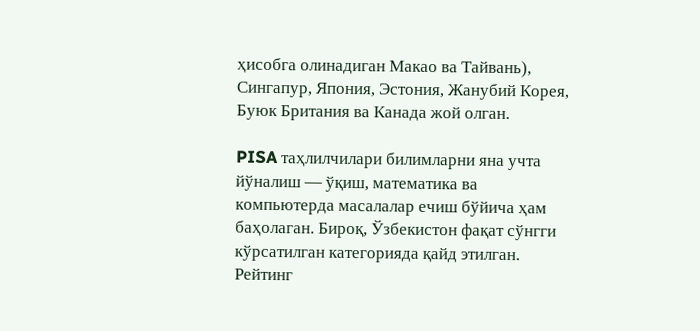ҳисобга олинадиган Макао ва Тайвань), Сингапур, Япония, Эстония, Жанубий Корея, Буюк Британия ва Канада жой олган.

PISA таҳлилчилари билимларни яна учта йўналиш — ўқиш, математика ва компьютерда масалалар ечиш бўйича ҳам баҳолаган. Бироқ, Ўзбекистон фақат сўнгги кўрсатилган категорияда қайд этилган. Рейтинг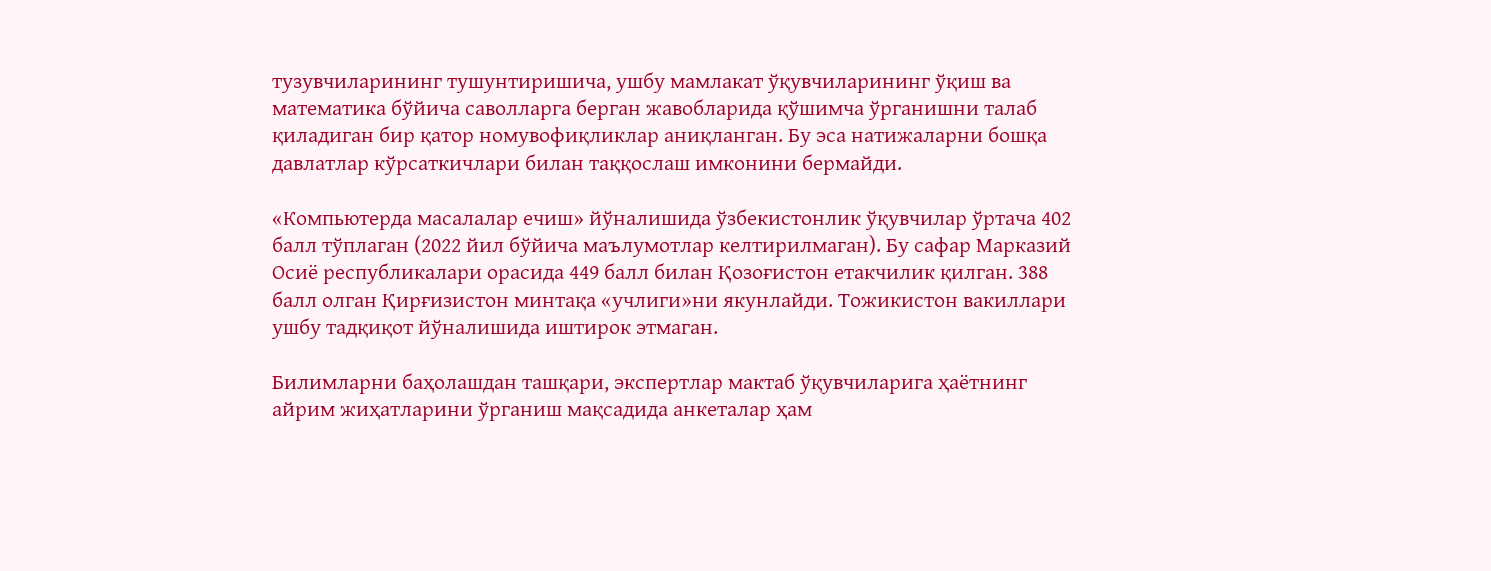тузувчиларининг тушунтиришича, ушбу мамлакат ўқувчиларининг ўқиш ва математика бўйича саволларга берган жавобларида қўшимча ўрганишни талаб қиладиган бир қатор номувофиқликлар аниқланган. Бу эса натижаларни бошқа давлатлар кўрсаткичлари билан таққослаш имконини бермайди.

«Компьютерда масалалар ечиш» йўналишида ўзбекистонлик ўқувчилар ўртача 402 балл тўплаган (2022 йил бўйича маълумотлар келтирилмаган). Бу сафар Марказий Осиё республикалари орасида 449 балл билан Қозоғистон етакчилик қилган. 388 балл олган Қирғизистон минтақа «учлиги»ни якунлайди. Тожикистон вакиллари ушбу тадқиқот йўналишида иштирок этмаган.

Билимларни баҳолашдан ташқари, экспертлар мактаб ўқувчиларига ҳаётнинг айрим жиҳатларини ўрганиш мақсадида анкеталар ҳам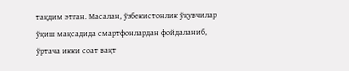тақдим этган. Масалан, ўзбекистонлик ўқувчилар ўқиш мақсадида смартфонлардан фойдаланиб, ўртача икки соат вақт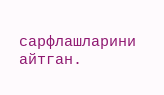сарфлашларини айтган.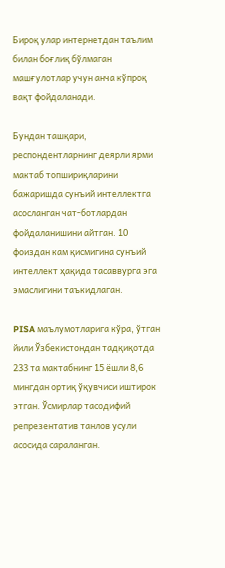Бироқ улар интернетдан таълим билан боғлиқ бўлмаган машғулотлар учун анча кўпроқ вақт фойдаланади.

Бундан ташқари, респондентларнинг деярли ярми мактаб топшириқларини бажаришда сунъий интеллектга асосланган чат-ботлардан фойдаланишини айтган. 10 фоиздан кам қисмигина сунъий интеллект ҳақида тасаввурга эга эмаслигини таъкидлаган.

PISA маълумотларига кўра, ўтган йили Ўзбекистондан тадқиқотда 233 та мактабнинг 15 ёшли 8,6 мингдан ортиқ ўқувчиси иштирок этган. Ўсмирлар тасодифий репрезентатив танлов усули асосида сараланган.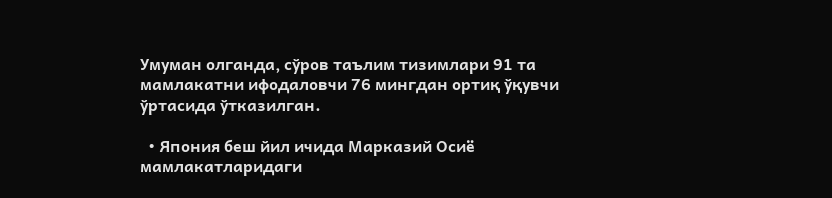Умуман олганда, сўров таълим тизимлари 91 та мамлакатни ифодаловчи 76 мингдан ортиқ ўқувчи ўртасида ўтказилган.

  • Япония беш йил ичида Марказий Осиё мамлакатларидаги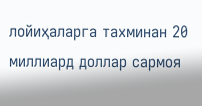лойиҳаларга тахминан 20 миллиард доллар сармоя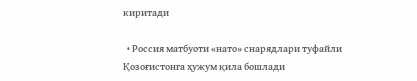киритади

  • Россия матбуоти «нато» снарядлари туфайли Қозоғистонга ҳужум қила бошлади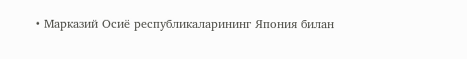• Марказий Осиё республикаларининг Япония билан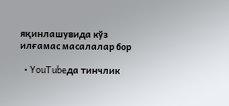яқинлашувида кўз илғамас масалалар бор

  • YouTubeда тинчлик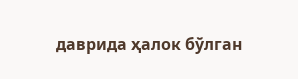даврида ҳалок бўлган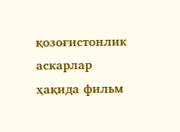қозоғистонлик аскарлар ҳақида фильм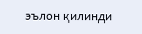эълон қилинди